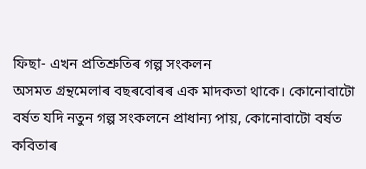ফিছা- এখন প্ৰতিশ্ৰুতিৰ গল্প সংকলন
অসমত গ্ৰন্থমেলাৰ বছৰবোৰৰ এক মাদকতা থাকে। কোনোবাটো বৰ্ষত যদি নতুন গল্প সংকলনে প্ৰাধান্য পায়, কোনোবাটো বৰ্ষত কবিতাৰ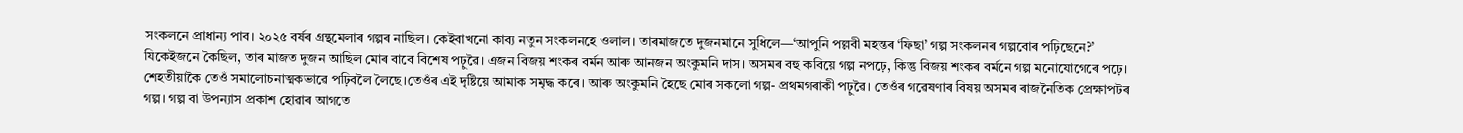সংকলনে প্ৰাধান্য পাব। ২০২৫ বৰ্ষৰ গ্ৰন্থমেলাৰ গল্পৰ নাছিল। কেইবাখনো কাব্য নতুন সংকলনহে ওলাল। তাৰমাজতে দুজনমানে সুধিলে—‘আপুনি পল্লবী মহন্তৰ ‘ফিছা’ গল্প সংকলনৰ গল্পবোৰ পঢ়িছেনে?’ যিকেইজনে কৈছিল, তাৰ মাজত দুজন আছিল মোৰ বাবে বিশেষ পঢ়ুৱৈ। এজন বিজয় শংকৰ বৰ্মন আৰু আনজন অংকুমনি দাস। অসমৰ বহু কবিয়ে গল্প নপঢ়ে, কিন্তু বিজয় শংকৰ বৰ্মনে গল্প মনোযোগেৰে পঢ়ে। শেহতীয়াকৈ তেওঁ সমালোচনাত্মকভাৱে পঢ়িবলৈ লৈছে।তেওঁৰ এই দৃষ্টিয়ে আমাক সমৃদ্ধ কৰে। আৰু অংকুমনি হৈছে মোৰ সকলো গল্প- প্ৰথমগৰাকী পঢ়ুৱৈ। তেওঁৰ গৱেষণাৰ বিষয় অসমৰ ৰাজনৈতিক প্ৰেক্ষাপটৰ গল্প। গল্প বা উপন্যাস প্ৰকাশ হোৱাৰ আগতে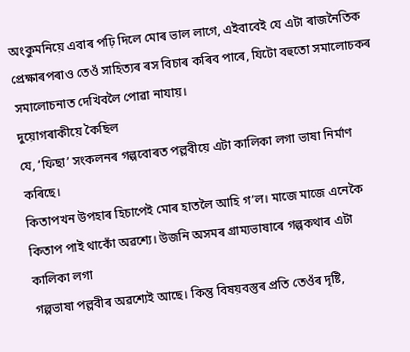অংকুমনিয়ে এবাৰ পঢ়ি দিলে মোৰ ভাল লাগে, এইবাবেই যে এটা ৰাজনৈতিক প্ৰেক্ষাৰপৰাও তেওঁ সাহিত্যৰ ৰস বিচাৰ কৰিব পাৰে, যিটো বহুতো সমালোচকৰ সমালোচনাত দেখিবলৈ পোৱা নাযায়।
দুয়োগৰাকীয়ে কৈছিল
যে, ‘ফিছা’ সংকলনৰ গল্পবোৰত পল্লবীয়ে এটা কালিকা লগা ভাষা নিৰ্মাণ কৰিছে।
কিতাপখন উপহাৰ হিচাপেই মোৰ হাতলৈ আহি গ’ল। মাজে মাজে এনেকৈ
কিতাপ পাই থাকোঁ অৱশ্যে। উজনি অসমৰ গ্ৰাম্যভাষাৰে গল্পকথাৰ এটা কালিকা লগা
গল্পভাষা পল্লবীৰ অৱশ্যেই আছে। কিন্তু বিষয়বস্তুৰ প্ৰতি তেওঁৰ দৃষ্টি,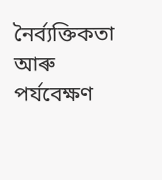নৈৰ্ব্যক্তিকতা
আৰু পৰ্যবেক্ষণ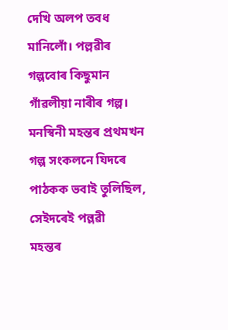দেখি অলপ তবধ মানিলোঁ। পল্লৱীৰ গল্পবোৰ কিছুমান গাঁৱলীয়া নাৰীৰ গল্প।
মনস্বিনী মহন্তৰ প্ৰথমখন গল্প সংকলনে যিদৰে পাঠকক ভবাই তুলিছিল, সেইদৰেই পল্লৱী
মহন্তৰ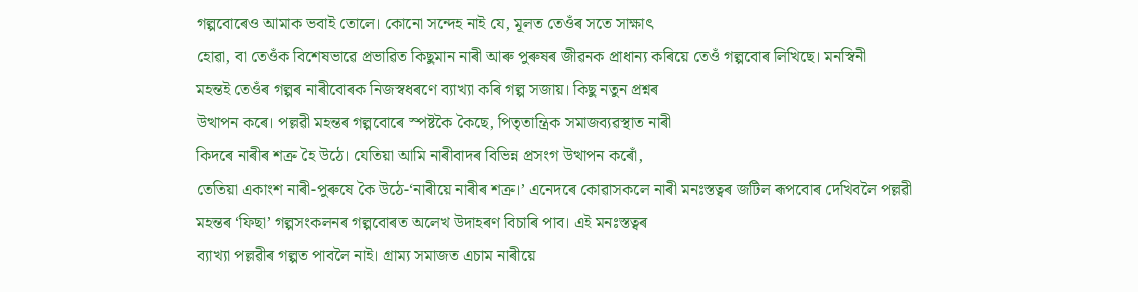গল্পবোৰেও আমাক ভবাই তোলে। কোনো সন্দেহ নাই যে, মূলত তেওঁৰ সতে সাক্ষাৎ
হোৱা, বা তেওঁক বিশেষভাৱে প্ৰভাৱিত কিছুমান নাৰী আৰু পুৰুষৰ জীৱনক প্ৰাধান্য কৰিয়ে তেওঁ গল্পবোৰ লিখিছে। মনস্বিনী
মহন্তই তেওঁৰ গল্পৰ নাৰীবোৰক নিজস্বধৰণে ব্যাখ্যা কৰি গল্প সজায়। কিছু নতুন প্ৰশ্নৰ
উত্থাপন কৰে। পল্লৱী মহন্তৰ গল্পবোৰে স্পষ্টকৈ কৈছে, পিতৃতান্ত্ৰিক সমাজব্যৱস্থাত নাৰী
কিদৰে নাৰীৰ শত্ৰু হৈ উঠে। যেতিয়া আমি নাৰীবাদৰ বিভিন্ন প্ৰসংগ উত্থাপন কৰোঁ,
তেতিয়া একাংশ নাৰী-পুৰুষে কৈ উঠে-‘নাৰীয়ে নাৰীৰ শত্ৰু।’ এনেদৰে কোৱাসকলে নাৰী মনঃস্তত্বৰ জটিল ৰূপবোৰ দেখিবলৈ পল্লৱী
মহন্তৰ ‘ফিছা’ গল্পসংকলনৰ গল্পবোৰত অলেখ উদাহৰণ বিচাৰি পাব। এই মনঃস্তত্বৰ
ব্যাখ্যা পল্লৱীৰ গল্পত পাবলৈ নাই। গ্ৰাম্য সমাজত এচাম নাৰীয়ে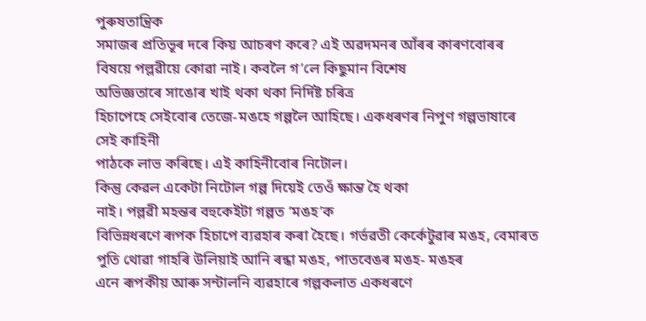পুৰুষতান্ত্ৰিক
সমাজৰ প্ৰতিভূৰ দৰে কিয় আচৰণ কৰে? এই অৱদমনৰ আঁৰৰ কাৰণবোৰৰ বিষয়ে পল্লৱীয়ে কোৱা নাই। কবলৈ গ’লে কিছুমান বিশেষ
অভিজ্ঞতাৰে সাঙোৰ খাই থকা থকা নিৰ্দিষ্ট চৰিত্ৰ
হিচাপেহে সেইবোৰ তেজে-মঙহে গল্পলৈ আহিছে। একধৰণৰ নিপুণ গল্পভাষাৰে সেই কাহিনী
পাঠকে লাভ কৰিছে। এই কাহিনীবোৰ নিটোল।
কিন্তু কেৱল একেটা নিটোল গল্প দিয়েই তেওঁ ক্ষান্ত হৈ থকা
নাই। পল্লৱী মহন্তৰ বহুকেইটা গল্পত ‘মঙহ’ক
বিভিন্নধৰণে ৰূপক হিচাপে ব্যৱহাৰ কৰা হৈছে। গৰ্ভৱতী কেৰ্কেটুৱাৰ মঙহ, বেমাৰত পুতি থোৱা গাহৰি উলিয়াই আনি ৰন্ধা মঙহ, পাতবেঙৰ মঙহ- মঙহৰ
এনে ৰূপকীয় আৰু সন্টালনি ব্যৱহাৰে গল্পকলাত একধৰণে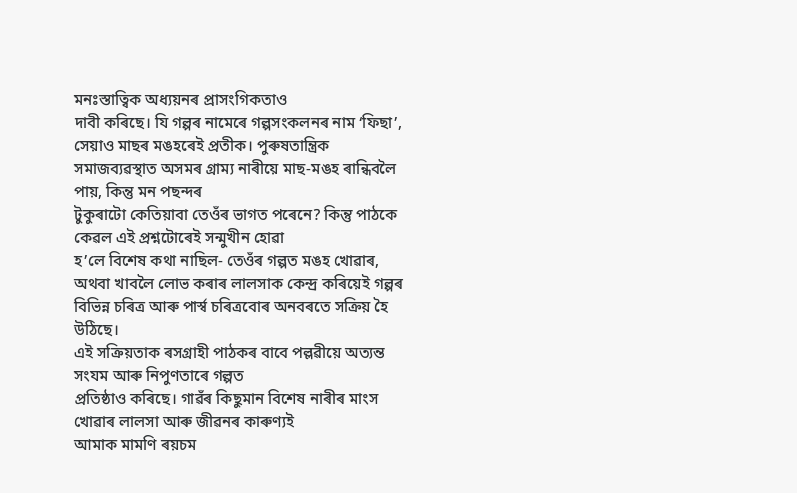মনঃস্তাত্বিক অধ্যয়নৰ প্ৰাসংগিকতাও
দাবী কৰিছে। যি গল্পৰ নামেৰে গল্পসংকলনৰ নাম ‘ফিছা’, সেয়াও মাছৰ মঙহৰেই প্ৰতীক। পুৰুষতান্ত্ৰিক
সমাজব্যৱস্থাত অসমৰ গ্ৰাম্য নাৰীয়ে মাছ-মঙহ ৰান্ধিবলৈ পায়, কিন্তু মন পছন্দৰ
টুকুৰাটো কেতিয়াবা তেওঁৰ ভাগত পৰেনে? কিন্তু পাঠকে কেৱল এই প্ৰশ্নটোৰেই সন্মুখীন হোৱা
হ’লে বিশেষ কথা নাছিল- তেওঁৰ গল্পত মঙহ খোৱাৰ, অথবা খাবলৈ লোভ কৰাৰ লালসাক কেন্দ্ৰ কৰিয়েই গল্পৰ
বিভিন্ন চৰিত্ৰ আৰু পাৰ্স্ব চৰিত্ৰবোৰ অনবৰতে সক্ৰিয় হৈ উঠিছে।
এই সক্ৰিয়তাক ৰসগ্ৰাহী পাঠকৰ বাবে পল্লৱীয়ে অত্যন্ত সংযম আৰু নিপুণতাৰে গল্পত
প্ৰতিষ্ঠাও কৰিছে। গাৱঁৰ কিছুমান বিশেষ নাৰীৰ মাংস খোৱাৰ লালসা আৰু জীৱনৰ কাৰুণ্যই
আমাক মামণি ৰয়চম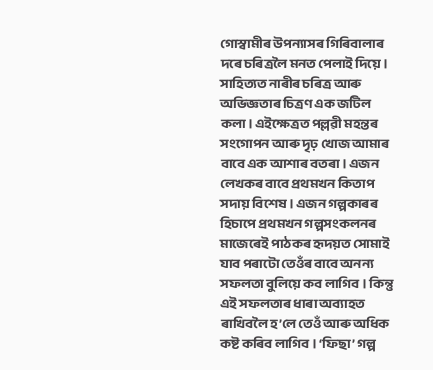গোস্বামীৰ উপন্যাসৰ গিৰিবালাৰ দৰে চৰিত্ৰলৈ মনত পেলাই দিয়ে।
সাহিত্যত নাৰীৰ চৰিত্ৰ আৰু অভিজ্ঞতাৰ চিত্ৰণ এক জটিল কলা। এইক্ষেত্ৰত পল্লৱী মহন্তৰ সংগোপন আৰু দৃঢ় খোজ আমাৰ বাবে এক আশাৰ বতৰা। এজন লেখকৰ বাবে প্ৰথমখন কিতাপ সদায় বিশেষ। এজন গল্পকাৰৰ হিচাপে প্ৰথমখন গল্পসংকলনৰ মাজেৰেই পাঠকৰ হৃদয়ত সোমাই যাব পৰাটো তেওঁৰ বাবে অনন্য সফলতা বুলিয়ে কব লাগিব। কিন্তু এই সফলতাৰ ধাৰা অব্যাহত ৰাখিবলৈ হ’লে তেওঁ আৰু অধিক কষ্ট কৰিব লাগিব। ‘ফিছা’ গল্প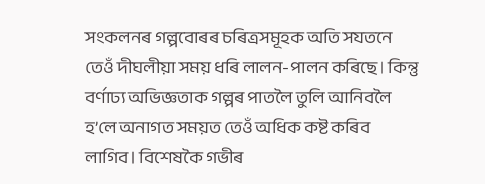সংকলনৰ গল্পবোৰৰ চৰিত্ৰসমূহক অতি সযতনে তেওঁ দীঘলীয়া সময় ধৰি লালন-পালন কৰিছে। কিন্তু বৰ্ণাঢ্য অভিজ্ঞতাক গল্পৰ পাতলৈ তুলি আনিবলৈ হ’লে অনাগত সময়ত তেওঁ অধিক কষ্ট কৰিব লাগিব। বিশেষকৈ গভীৰ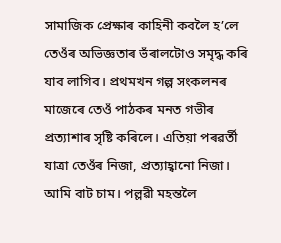সামাজিক প্ৰেক্ষাৰ কাহিনী কবলৈ হ’লে তেওঁৰ অভিজ্ঞতাৰ ভঁৰালটোও সমৃদ্ধ কৰি যাব লাগিব। প্ৰথমখন গল্প সংকলনৰ মাজেৰে তেওঁ পাঠকৰ মনত গভীৰ প্ৰত্যাশাৰ সৃষ্টি কৰিলে। এতিয়া পৰৱৰ্তী যাত্ৰা তেওঁৰ নিজা, প্ৰত্যাহ্বানো নিজা।
আমি বাট চাম। পল্লৱী মহন্তলৈ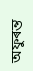অফুৰন্ত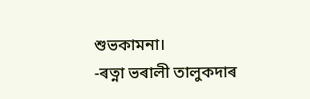শুভকামনা।
-ৰত্না ভৰালী তালুকদাৰ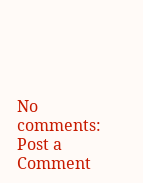No comments:
Post a Comment